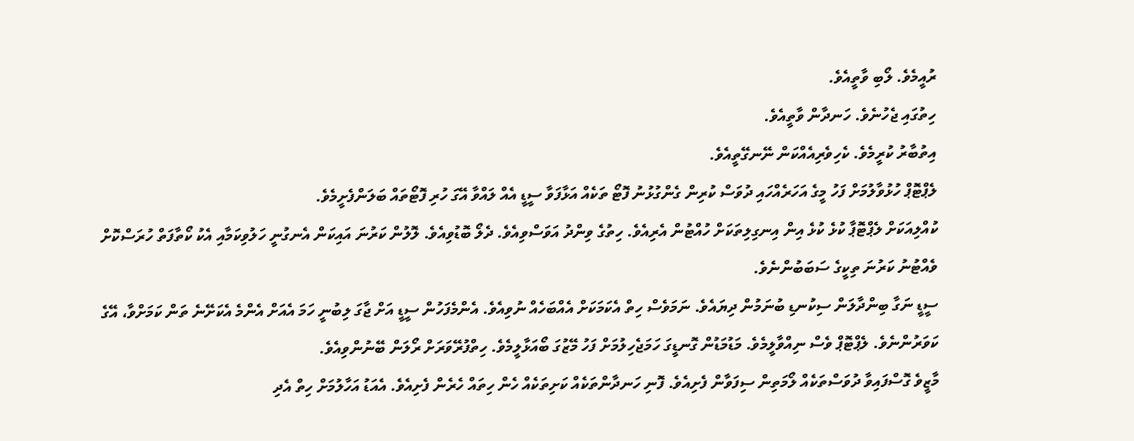ރުއީމެވެ. ލޯބި ވާތީއެވެ.
ހިތުގައި ޖެހުނެވެ. ހަނދާން ވާތީއެވެ.
އިތުބާރު ކުރީމެވެ. ކެހިވެރިއެއްކަން ނޭނގޭތީއެވެ.
ލެޕްޓޮޕް ހުޅުވާލުމަށް ފަހު މީގެ އަހަރެއްހައި ދުވަސް ކުރިން ގެންގުޅުނު ފޮޓޯ ތަކެއް އަޅާފަވާ ސީޑީ އެއް ލައްވާ އޭގަ ހުރި ފޮޓޯތައް ބަލަންފެށީމެވެ.
ކުއްލިއަކަށް ލެޕްޓޮޕާ ކުޅެ ކުޅެ އިން އިނގިލިތަކަށް ހުއްޓުން އެރިއެވެ. ހިތުގެ ވިންދު އަވަސްވިއެވެ. ދެލޯ ބޮޑުވިއެވެ. ލޮލުން ކަރުނަ އައިކަން އެނގުނީ ހަލުވިކަމާއި އެކު ކޯތާފަތް ހުރަސްކޮށް ވެއްޓުނު ކަރުނަ ތިކީގެ ސަބަބުންނެވެ.
ސީޑީ ނަގާ ބިންދާލަން ސިކުނޑި ބުނަމުން ދިޔައެވެ. ނަމަވެސް ހިތް އެކަމަކަށް އެއްބަހެއް ނުވިއެވެ. އެންމެފަހުން ސީޑީ އަށް ޖާގަ ލިބުނީ ހަމަ އެއަށް އެންމެ އެކަށޭނެ ތަން ކަމަށްވާ، އޭގެ ކަވަރުންނެވެ. ލެޕްޓޮޕް ވެސް ނިއްވާލީމެވެ. މަޑުމަޑުން ގޮނޑީގަ ހަމަޖެހިލުމަށް ފަހު މޭޒުގަ ބޯއަޅާލީމެވެ. ހިތްފުރޭވަރަށް ރޯލަން ބޭނުންވިއެވެ.
މާޒީވެ ގޮސްފައިވާ ދުވަސްތަކެއް ލޯމަތިން ސިފަވާން ފެށިއެވެ. ފޮނި ހަނދާންތަކެއް ކަށިތަކެއް ހެން ހިތައް ހެރެން ފެށިއެވެ. އެއަޑު އަހާލުމަށް ހިތް އެދި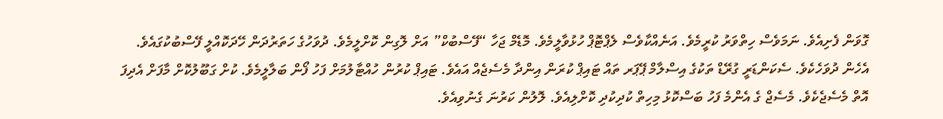ގޮވަން ފެށިއެވެ. ނަމަވެސް ހިތްވަރު ކުރީމެވެ. އަނެއްކާވެސް ލެޕްޓޮޕް ހުޅުވާލީމެވެ. މޮޑެމް ޖަހާ “ފޭސްބުކް” އަށް ލޮގިން ކޮށްލީމެވެ. ދުވަހުގެ ހަތަރުދަން ހޭދަކޮއްލީ ފޭސްބުކުގައެވެ.
އެހެން ދުވަހެކެވެ. ސެކަންޑަރީ ގުރޭޑް ތަކުގެ އިސްލާމް ޕޭޕަރ ތައް ޓައިޕް ކުރަން އިންދާ މެސެޖެއް އައެވެ. ޓައިޕް ކުރުން ހުއްޓާލުމަށް ފަހު ފޯން ބަލާލީމެވެ. ކުށް ގަބޫލުކޮށް މާފަށް އެދިފަ އޮތް މެސެޖެކެވެ. މެސެޖް ގެ އެންމެ ފަހު ބަސްކޮޅު މިހިތް ކުދިކުދި ކޮށްލިއެވެ. ލޮލުން ކަރުނަ ގެނުވިއެވެ.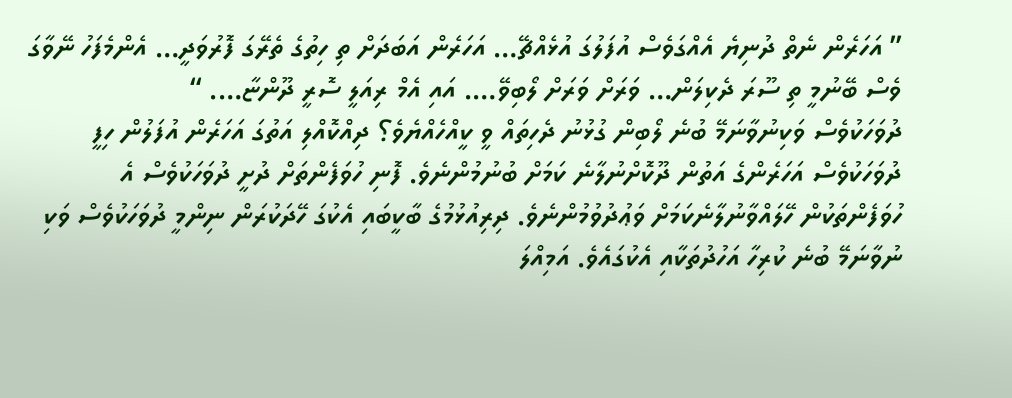” އަހަރެން ނެތް ދުނިޔެ އެއްގަވެސް އުފަލުގަ އުޅެއްޗޭ… އަހަރެން އަބަދަށް ތި ހިތުގެ ތެރޭގަ ފޮރުވަދީ… އެންމެފަހު ނޭވާގަ ވެސް ބޭނުމީ ތި ސޫރަ ދެކިލަން… ވަރަށް ވަރަށް ލޯބިވޭ…. އައި އެމް ރިއަލީ ސޮރީ ދޫންޏާ…. “
ދުވަހަކުވެސް ވަކިނުވާނަމޭ ބުނެ ލޯބިން ގުޅުނު ދެހިތައް ވީ ކީއްހެއްޔެވެ؟ ދިއްކޮއްލި އަތުގަ އަހަރެން އުފަލުން ހިފީ ދުވަހަކުވެސް އަހަރެންގެ އަތުން ދޫކޮށްނުލާނެ ކަމަށް ބުނުމުންނެވެ. ފޮނި ހުވަފެންތަށް ދުށީ ދުވަހަކުވެސް އެ ހުވަފެންތަކުން ހޭލައްވާނުލާނެކަމަށް ވަޢުދުވުމުންނެވެ. ދިރިއުޅުމުގެ ބާކީބައި އެކުގަ ހޭދަކުރަން ނިންމީ ދުވަހަކުވެސް ވަކި ނުވާނަމޭ ބުނެ ކުރިހާ އަހުދުތަކާއި އެކުގައެވެ. އަމިއްލަ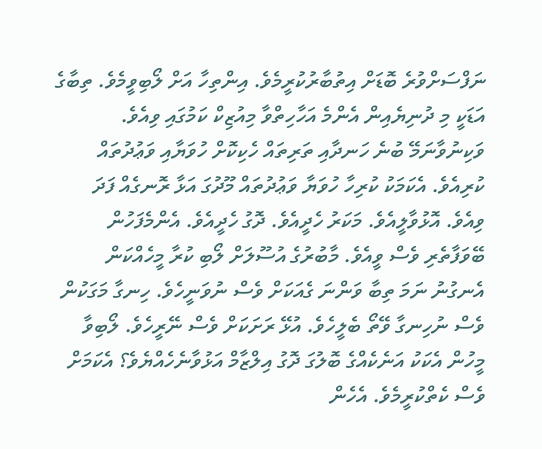ނަފްސަށްވުރެ ބޮޑަށް އިތުބާރުކުރީމެވެ. އިންތިހާ އަށް ލޯބިވީމެވެ. ތިބާގެ އަޑަކީ މި ދުނިޔެއިން އެންމެ އަހާހިތްވާ މިއުޒިކް ކަމުގައި ވިއެވެ. ވަކިނުވާނަމޭ ބުނެ ހަނދާއި ތަރިތައް ހެކިކޮށް ހުވަޔާއި ވަޢުދުތައް ކުރިއެވެ. އެކަމަކު ކުރިހާ ހުވަޔާ ވަޢުދުތައް މޫދުގަ އަޅާ ރޮނގެއް ފަދަ ވިއެވެ. އޮޅުވާލީއެވެ. މަކަރު ހެދީއެވެ. ދޮގު ހެދީއެވެ. އެންމެފަހުން ބޭވަފާތެރި ވެސް ވީއެވެ. މާބުރުގެ އުސޫލަށް ލޯބި ކުރާ މީހެއްކަން އެނގުނު ނަމަ ތިބާ ވަންނަ ގެއަކަށް ވެސް ނުވަނީހެވެ. ހިނގާ މަގަކުން ވެސް ނުހިނގާ ވޭތޯ ބެލީހެވެ. އުޅޭ ރަށަކަށް ވެސް ނޭރީހެވެ. ލޯބިވާ މީހުން އެކަކު އަނެކެއްގެ ބޮލުގަ ދޮގު އިލްޒާމް އަޅުވާނެހެއްޔެވެ؟ އެކަމަށް ވެސް ކެތްކުރީމެވެ. އެހެން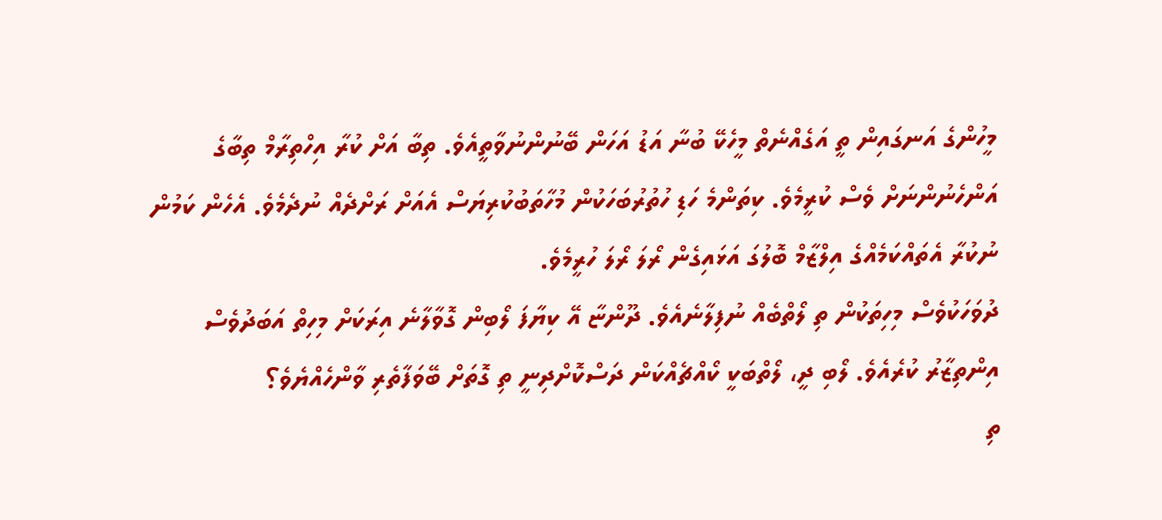މީހުންގެ އަނގައިން ތީ އަގެއްނެތް މީހެކޭ ބުނާ އަޑު އަހަން ބޭނުންނުވާތީއެވެ. ތިބާ އަށް ކުރާ އިހްތިރާމް ތިބާގެ އަންހެނުންނަށް ވެސް ކުރީމެވެ. ކިތަންމެ ހަޑި ހުތުރުބަހަކުން މުހާތަބުކުރިޔަސް އެއަށް ރަށްދެއް ނުދެމެވެ. އެހެން ކަމުން ނުކުރާ އެތައްކަމެއްގެ އިލްޒާމް ބޮލުގަ އަޅައިގެން ރޯލަ ރޯލަ ހުރީމެވެ.
ދުވަހަކުވެސް މިހިތަކުން ތި ލޯތްބެއް ނުފިލާނެއެވެ. ދޫންޏާ އޭ ކިޔާފަ ލޯބިން ގޮވާލާނެ އިރަކަށް މިހިތް އަބަދުވެސް އިންތިޒާރު ކުރެއެވެ. ލޯބި ދީ، ލޯތްބަކީ ކޯއްޗެއްކަން ދަސްކޮށްދިނީ ތި ގޮތަށް ބޭވަފާތެރި ވާންހެއްޔެވެ؟
ތި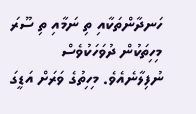ހަނދާންތަކާއި ތި ނަމާއި ތި ސޫރަ މިހިތަކުން ދުވަހަކުވެސް ނުފިލާނެއެވެ. މިހިތުގެ ވަރަށް އަޑީގަ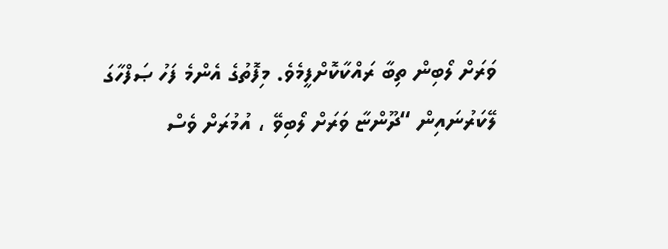ވަރަށް ލޯބިން ތިބާ ރައްކާކޮށްފީމެވެ. މިފޮތުގެ އެންމެ ފަހު ޞަފްހާގަ ލޭކަރުނައިން “ދޫންޏާ ވަރަށް ލޯބިވޭ ، އުމުރަށް ވެސް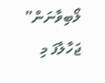ލޯބިވާނަން” ޖަހާލާފަ މި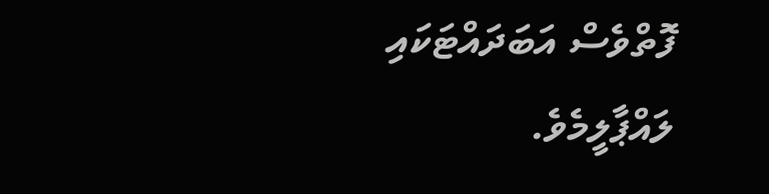ފޮތްވެސް އަބަދައްޓަކައި ލައްޕާލީމެވެ.